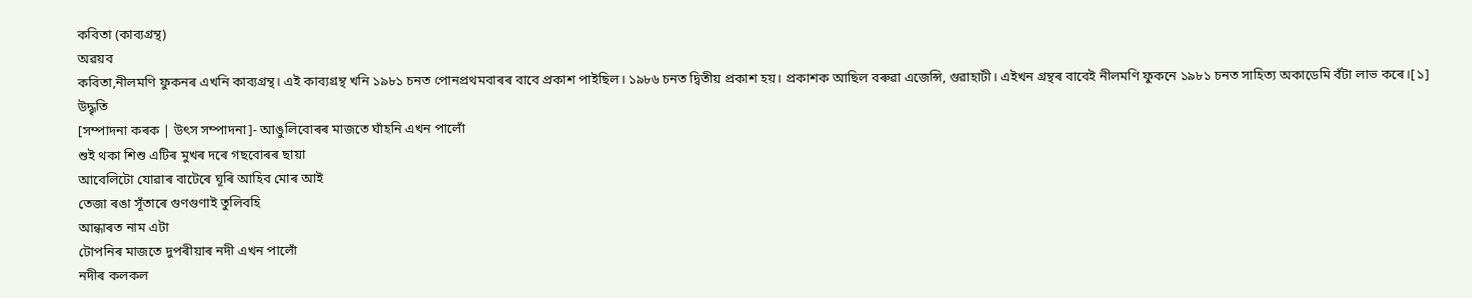কবিতা (কাব্যগ্ৰন্থ)
অৱয়ব
কবিতা,নীলমণি ফুকনৰ এখনি কাব্যগ্ৰন্থ। এই কাব্যগ্ৰন্থ খনি ১৯৮১ চনত পোনপ্ৰথমবাৰৰ বাবে প্ৰকাশ পাইছিল। ১৯৮৬ চনত দ্বিতীয় প্ৰকাশ হয়। প্ৰকাশক আছিল বৰুৱা এজেন্সি, গুৱাহাটী। এইখন গ্ৰন্থৰ বাবেই নীলমণি ফুকনে ১৯৮১ চনত সাহিত্য অকাডেমি বঁটা লাভ কৰে।[১]
উদ্ধৃতি
[সম্পাদনা কৰক | উৎস সম্পাদনা]- আঙুলিবোৰৰ মাজতে ঘাঁহনি এখন পালোঁ
শুই থকা শিশু এটিৰ মুখৰ দৰে গছবোৰৰ ছায়া
আবেলিটো যোৱাৰ বাটেৰে ঘূৰি আহিব মোৰ আই
তেজা ৰঙা সূঁতাৰে গুণগুণাই তুলিবহি
আন্ধাৰত নাম এটা
টোপনিৰ মাজতে দুপৰীয়াৰ নদী এখন পালোঁ
নদীৰ কলকল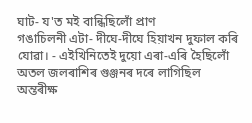ঘাট- য'ত মই বান্ধিছিলোঁ প্ৰাণ
গঙাচিলনী এটা- দীঘে-দীঘে হিয়াখন দুফাল কৰি যোৱা। - এইখিনিতেই দুয়ো এৰা-এৰি হৈছিলোঁ
অতল জলৰাশিৰ গুঞ্জনৰ দৰে লাগিছিল
অন্তৰীক্ষ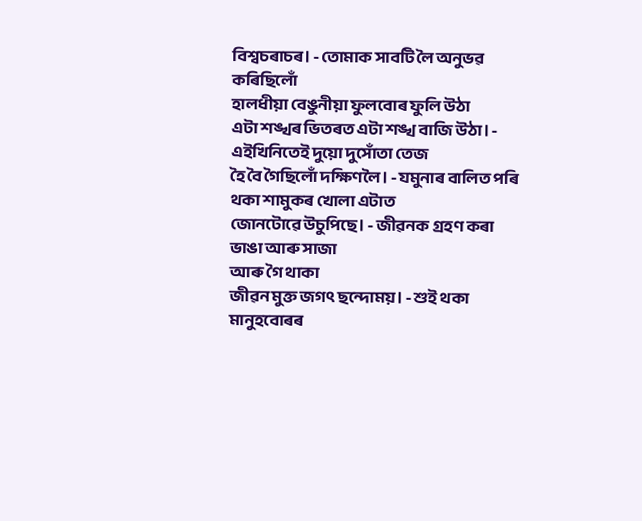বিশ্বচৰাচৰ। - তোমাক সাবটি লৈ অনুভৱ কৰিছিলোঁ
হালধীয়া বেঙুনীয়া ফুলবোৰ ফুলি উঠা
এটা শঙ্খৰ ভিতৰত এটা শঙ্খ বাজি উঠা। - এইখিনিতেই দুয়ো দুসোঁতা তেজ
হৈ বৈ গৈছিলোঁ দক্ষিণলৈ। - যমুনাৰ বালিত পৰি থকা শামুকৰ খোলা এটাত
জোনটোৱে উচুপিছে। - জীৱনক গ্ৰহণ কৰা
ভাঙা আৰু সাজা
আৰু গৈ থাকা
জীৱন মুক্ত জগৎ ছন্দোময়। - শুই থকা মানুহবোৰৰ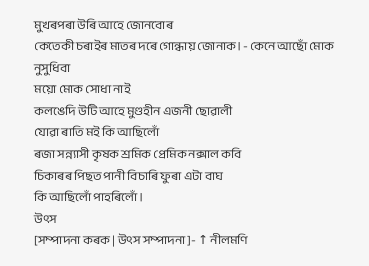মুখৰপৰা উৰি আহে জোনবোৰ
কেতেকী চৰাইৰ মাতৰ দৰে গোন্ধায় জোনাক। - কেনে আছোঁ মোক নুসুধিবা
ময়ো মোক সোধা নাই
কলঙেদি উটি আহে মুণ্ডহীন এজনী ছোৱালী
যোৱা ৰাতি মই কি আছিলোঁ
ৰজা সন্ন্যাসী কৃষক শ্ৰমিক প্ৰেমিক নক্সাল কবি
চিকাৰৰ পিছত পানী বিচাৰি ফুৰা এটা বাঘ
কি আছিলোঁ পাহৰিলোঁ।
উৎস
[সম্পাদনা কৰক | উৎস সম্পাদনা]- ↑ নীলমণি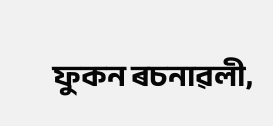ফুকন ৰচনাৱলী,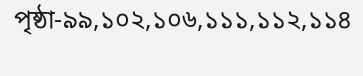পৃষ্ঠা-৯৯,১০২,১০৬,১১১,১১২,১১৪